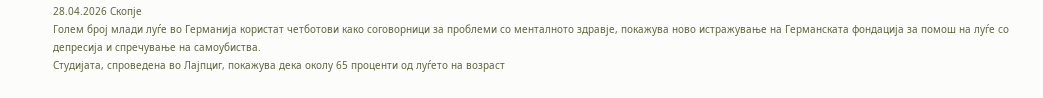28.04.2026 Скопје
Голем број млади луѓе во Германија користат четботови како соговорници за проблеми со менталното здравје, покажува ново истражување на Германската фондација за помош на луѓе со депресија и спречување на самоубиства.
Студијата, спроведена во Лајпциг, покажува дека околу 65 проценти од луѓето на возраст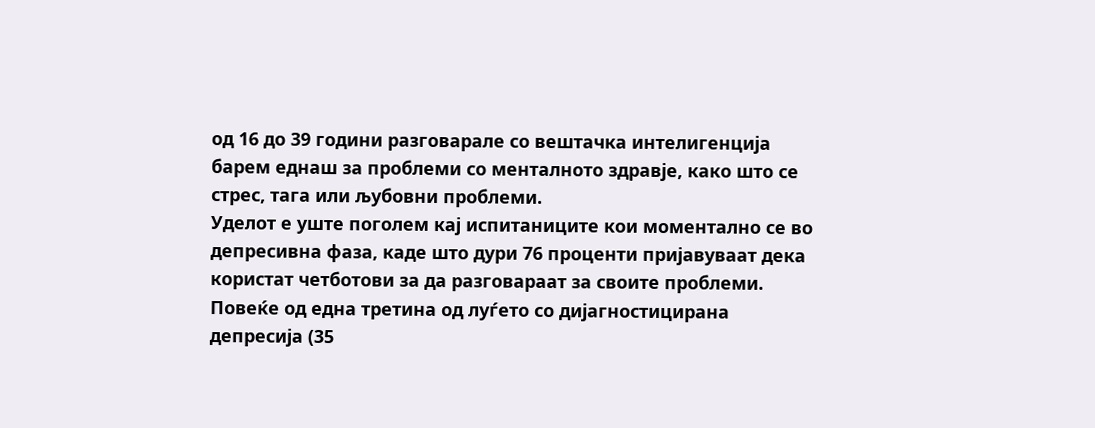од 16 до 39 години разговарале со вештачка интелигенција барем еднаш за проблеми со менталното здравје, како што се стрес, тага или љубовни проблеми.
Уделот е уште поголем кај испитаниците кои моментално се во депресивна фаза, каде што дури 76 проценти пријавуваат дека користат четботови за да разговараат за своите проблеми.
Повеќе од една третина од луѓето со дијагностицирана депресија (35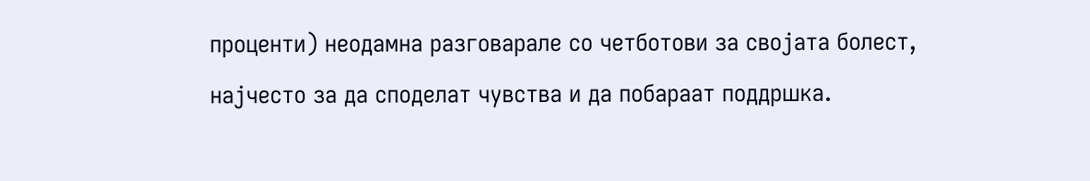проценти) неодамна разговарале со четботови за својата болест, најчесто за да споделат чувства и да побараат поддршка.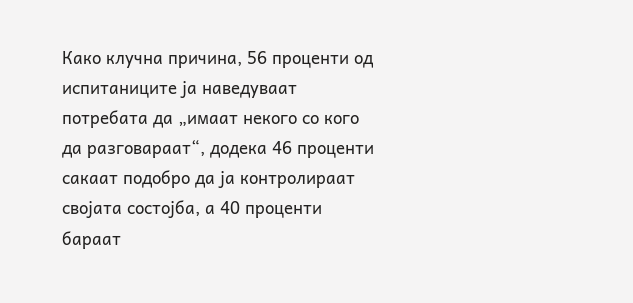Како клучна причина, 56 проценти од испитаниците ја наведуваат потребата да „имаат некого со кого да разговараат“, додека 46 проценти сакаат подобро да ја контролираат својата состојба, а 40 проценти бараат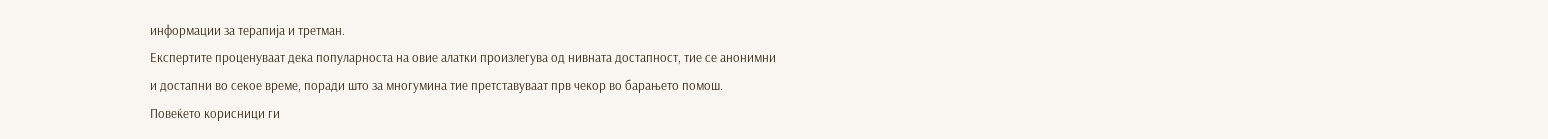информации за терапија и третман.
Експертите проценуваат дека популарноста на овие алатки произлегува од нивната достапност, тие се анонимни и достапни во секое време, поради што за многумина тие претставуваат прв чекор во барањето помош.
Повеќето корисници ги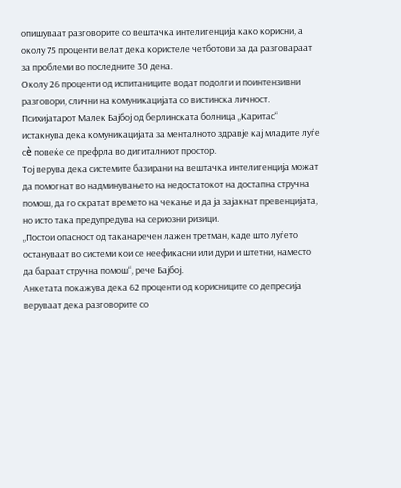опишуваат разговорите со вештачка интелигенција како корисни, а околу 75 проценти велат дека користеле четботови за да разговараат за проблеми во последните 30 дена.
Околу 26 проценти од испитаниците водат подолги и поинтензивни разговори, слични на комуникацијата со вистинска личност.
Психијатарот Малек Бајбој од берлинската болница „Каритас“ истакнува дека комуникацијата за менталното здравје кај младите луѓе сè повеќе се префрла во дигиталниот простор.
Тој верува дека системите базирани на вештачка интелигенција можат да помогнат во надминувањето на недостатокот на достапна стручна помош, да го скратат времето на чекање и да ја зајакнат превенцијата, но исто така предупредува на сериозни ризици.
„Постои опасност од таканаречен лажен третман, каде што луѓето остануваат во системи кои се неефикасни или дури и штетни, наместо да бараат стручна помош“, рече Бајбој.
Анкетата покажува дека 62 проценти од корисниците со депресија веруваат дека разговорите со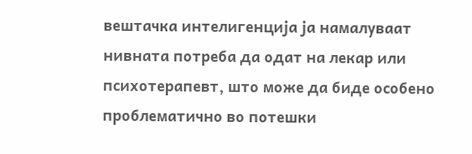вештачка интелигенција ја намалуваат нивната потреба да одат на лекар или психотерапевт, што може да биде особено проблематично во потешки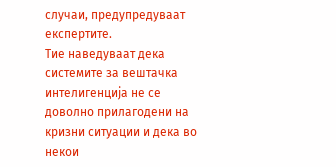случаи, предупредуваат експертите.
Тие наведуваат дека системите за вештачка интелигенција не се доволно прилагодени на кризни ситуации и дека во некои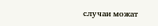случаи можат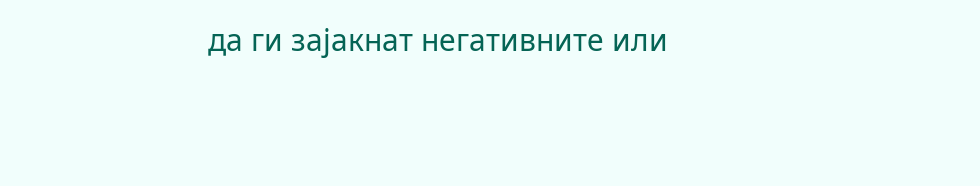да ги зајакнат негативните или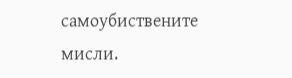самоубиствените мисли.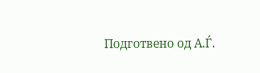Подготвено од А.Ѓ.